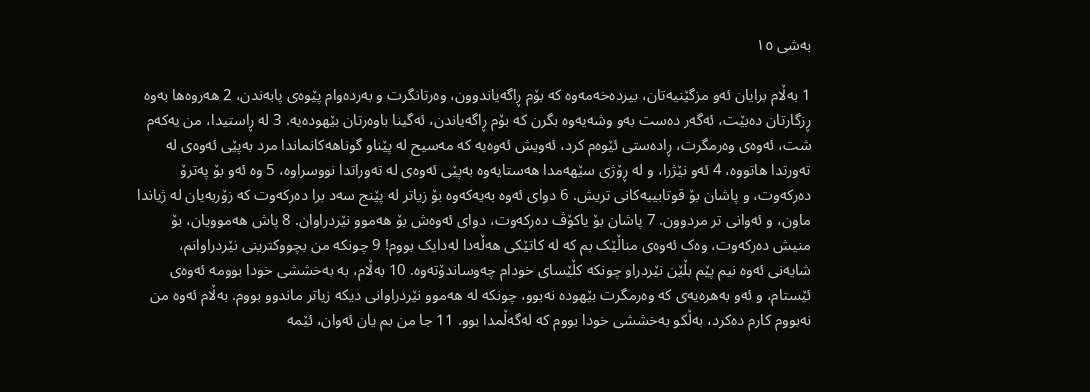بەشی ١٥

1 بەڵام برایان ئەو مزگێنیەتان، بیردەخەمەوە کە بۆم ڕاگەیاندوون، وەرتانگرت و بەردەوام پێوەی پابەندن، 2 هەروەها بەوە ڕزگارتان دەبێت، ئەگەر دەست بەو وشەیەوە بگرن کە بۆم ڕاگەیاندن، ئەگینا باوەرتان بێهودەیە. 3 لە ڕاستیدا، من یەکەم شت، ئەوەی وەرمگرت، ڕادەستی ئێوەم کرد، ئەویش ئەوەیە کە مەسیح لە پێناو گوناهەکانماندا مرد بەپێی ئەوەی لە تەورتدا هاتووە، 4 ئەو نێژرا، و لە ڕۆژی سێهەمدا هەستایەوە بەپێی ئەوەی لە تەوراتدا نووسراوە، 5 وە ئەو بۆ پەترۆ دەرکەوت، و پاشان بۆ قوتابییەکانی تریش. 6 دوای ئەوە بەیەکەوە بۆ زیاتر لە پێنج سەد برا دەرکەوت کە زۆربەیان لە ژیاندا ماون، و ئەوانی تر مردوون. 7 پاشان بۆ یاکۆڤ دەرکەوت، دوای ئەوەش بۆ هەموو نێردراوان. 8 پاش هەموویان، بۆ منیش دەرکەوت، وەک ئەوەی مناڵێک بم کە لە کاتێکی هەڵەدا لەدایک بووم! 9 چونکە من بچووکترینی نێردراوانم، شایەنی ئەوە نیم پێم بڵێن نێردراو چونکە کڵێسای خودام چەوساندۆتەوە. 10 بەڵام، بە بەخششی خودا بوومە ئەوەی ئێستام، و ئەو بەهرەیەی کە وەرمگرت بێهودە نەبوو، چونکە لە هەموو نێردراوانی دیکە زیاتر ماندوو بووم. بەڵام ئەوە من نەبووم کارم دەکرد، بەڵکو بەخششی خودا بووم کە لەگەڵمدا بوو. 11 جا من بم یان ئەوان، ئێمە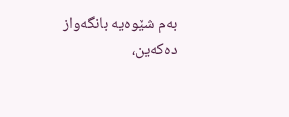بەم شێوەیە بانگەواز دەکەین،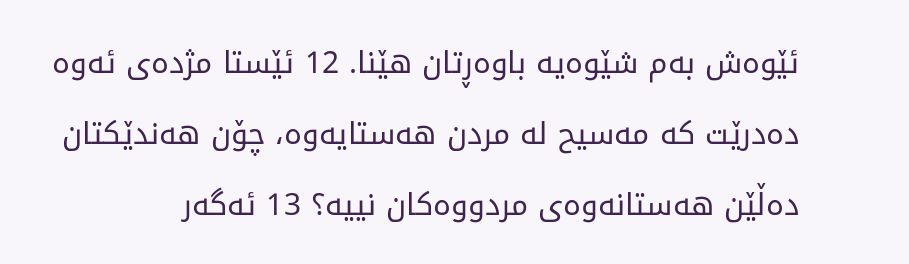ئێوەش بەم شێوەیە باوەڕتان هێنا. 12 ئێستا مژدەی ئەوە دەدرێت کە مەسیح لە مردن هەستایەوە، چۆن هەندێکتان دەڵێن هەستانەوەی مردووەکان نییە؟ 13 ئەگەر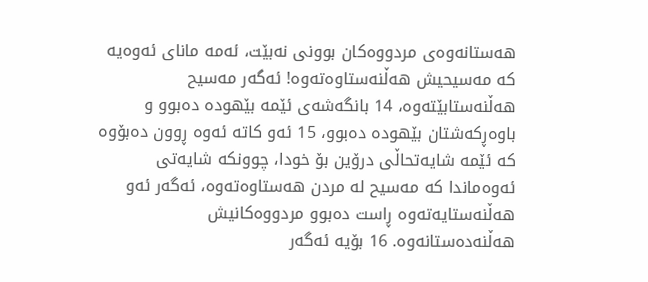هەستانەوەی مردووەکان بوونی نەبێت، ئەمە مانای ئەوەیە کە مەسیحیش هەڵنەستاوەتەوە! ئەگەر مەسیح هەڵنەستابێتەوە، 14 بانگەشەی ئێمە بێهودە دەبوو و باوەڕکەشتان بێهودە دەبوو، 15 ئەو کاتە ئەوە ڕوون دەبۆوە کە ئێمە شایەتحاڵی درۆین بۆ خودا، چوونکە شایەتی ئەوەماندا کە مەسیح لە مردن هەستاوەتەوە، ئەگەر ئەو هەڵنەستایەتەوە ڕاست دەبوو مردووەکانیش هەڵنەدەستانەوە. 16 بۆیە ئەگەر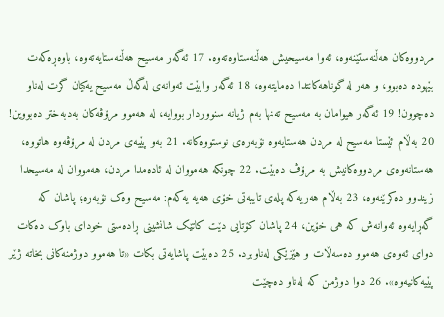مردووەکان هەڵنەستێنەوە، ئەوا مەسیحیش هەڵنەستاوەتەوە. 17 ئەگەر مەسیح هەڵنەستایەتەوە، باوەڕەکەت بێهودە دەبوو، و هەر لە گوناهەکانتدا دەمایتەوە، 18 ئەگەر وابێت ئەوانەی لەگەڵ مەسیح یەکیان گرت لەناو دەچوون! 19 ئەگەر هیوامان بە مەسیح تەنها بەم ژیانە سنووردار بووایە، لە هەموو مرۆڤەکان بەدبەختر دەبووین! 20 بەڵام ئێستا مەسیح لە مردن هەستایەوە نۆبەرەی نوستووەکانە. 21 بەو پێیەی مردن لە مرۆڤەوە هاتووە، هەستانەوەی مردووەکانیش بە مرۆڤ دەبێت. 22 چونکە هەمووان لە ئادەمدا مردن، هەمووان لە مەسیحدا زیندوو دەکرێنەوە، 23 بەڵام هەریەکە پلەی تایبەتی خۆی هەیە یەکەم: مەسیح وەک نۆبەرە؛ پاشان کە گەڕایەوە ئەوانەش کە هی خۆین، 24 پاشان کۆتایی دێت کاتێک شانشینی ڕادەستی خودای باوک دەکات دوای ئەوەی هەموو دەسەڵات و هێزێکی لەناوبرد. 25 دەبێت پاشایەتی بکات «تا هەموو دوژمنەکانی بخاتە ژێر پێیەکانیەوە». 26 دوا دوژمن کە لەناو دەچێت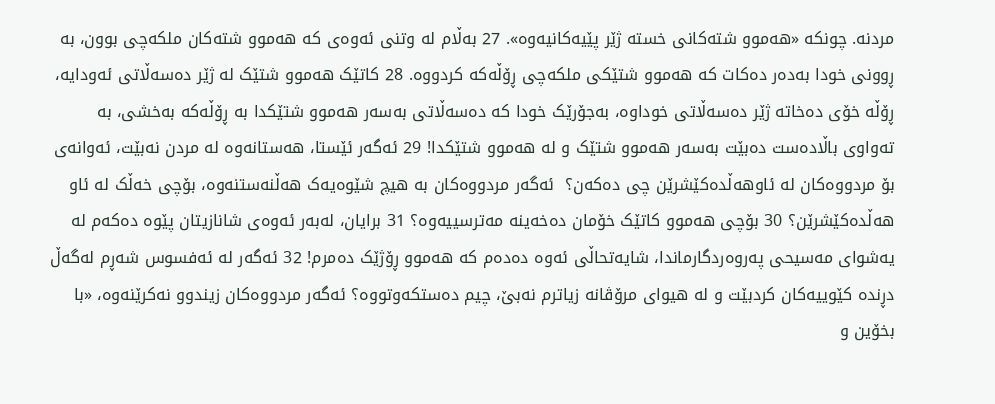مردنە. چونکە «هەموو شتەکانی خستە ژێر پێیەکانیەوە». 27 بەڵام لە وتنی ئەوەی کە هەموو شتەکان ملکەچی بوون، بە ڕوونی خودا بەدەر دەکات کە هەموو شتێکی ملکەچی ڕۆڵەکە کردووە. 28 کاتێک هەموو شتێک لە ژێر دەسەڵاتی ئەودایە، ڕۆڵە خۆی دەخاتە ژێر دەسەڵاتی خوداوە، بەجۆرێک خودا کە دەسەڵاتی بەسەر هەموو شتێکدا بە ڕۆڵەکە بەخشی، بە تەواوی باڵادەست دەبێت بەسەر هەموو شتێک و لە هەموو شتێکدا! 29 ئەگەر ئێستا، هەستانەوە لە مردن نەبێت، ئەوانەی بۆ مردووەکان لە ئاوهەڵدەکێشرێن چی دەکەن؟  ئەگەر مردووەکان بە هیچ شێوەیەک هەڵنەستنەوە، بۆچی خەڵک لە ئاو هەڵدەکێشرێن؟ 30 بۆچی هەموو کاتێک خۆمان دەخەینە مەترسییەوە؟ 31 برایان، لەبەر ئەوەی شانازیتان پێوە دەکەم لە یەشوای مەسیحی پەروەردگارماندا، شایەتحاڵی ئەوە دەدەم کە هەموو ڕۆژێک دەمرم! 32 ئەگەر لە ئەفسوس شەڕم لەگەڵ دڕندە کێوییەکان کردبێت و لە هیوای مرۆڤانە زیاترم نەبێ، چیم دەستکەوتووە؟ ئەگەر مردووەکان زیندوو نەکرێنەوە، «با بخۆین و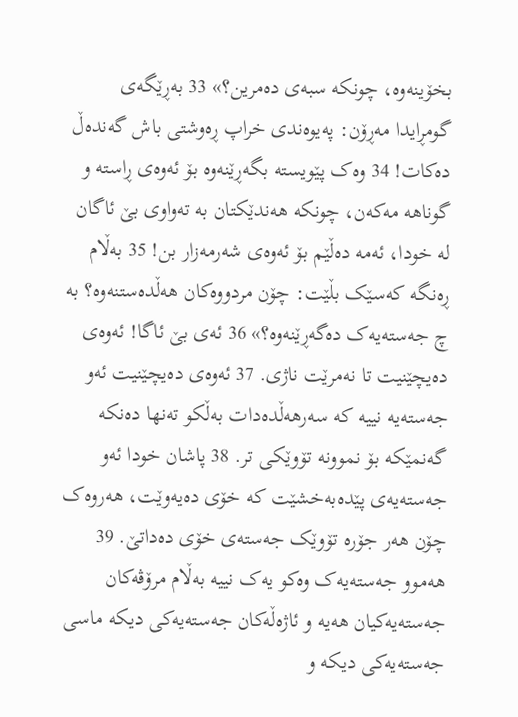بخۆینەوە، چونکە سبەی دەمرین؟» 33 بەڕێگەی گومڕایدا مەڕۆن: پەیوەندی خراپ ڕەوشتی باش گەندەڵ دەکات! 34 وەک پێویستە بگەڕێنەوە بۆ ئەوەی ڕاستە و گوناهە مەکەن، چونکە هەندێکتان بە تەواوی بێ ئاگان لە خودا، ئەمە دەڵێم بۆ ئەوەی شەرمەزار بن! 35 بەڵام ڕەنگە کەسێک بڵێت: چۆن مردووەکان هەڵدەستنەوە؟ بە چ جەستەیەک دەگەڕێنەوە؟» 36 ئەی بێ ئاگا! ئەوەی دەیچێنیت تا نەمرێت ناژی. 37 ئەوەی دەیچێنیت ئەو جەستەیە نییە کە سەرهەڵدەدات بەڵکو تەنها دەنکە گەنمێکە بۆ نموونە تۆوێکی تر. 38 پاشان خودا ئەو جەستەیەی پێدەبەخشێت کە خۆی دەیەوێت، هەروەک چۆن هەر جۆرە تۆوێک جەستەی خۆی دەداتێ. 39 هەموو جەستەیەک وەکو یەک نییە بەڵام مرۆڤەکان جەستەیەکیان هەیە و ئاژەڵەکان جەستەیەکی دیکە ماسی جەستەیەکی دیکە و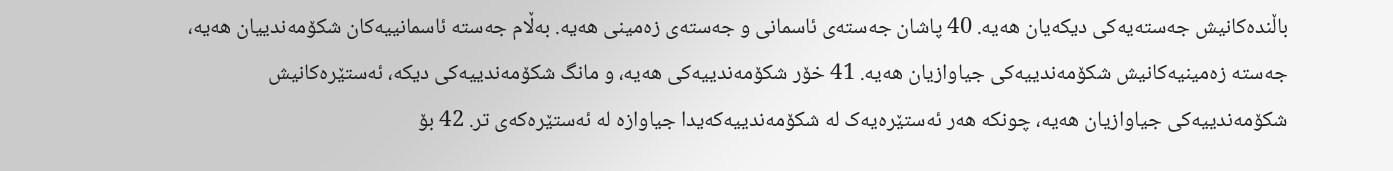باڵندەکانیش جەستەیەکی دیکەیان هەیە. 40 پاشان جەستەی ئاسمانی و جەستەی زەمینی هەیە. بەڵام جەستە ئاسمانییەکان شکۆمەندییان هەیە، جەستە زەمینیەکانیش شکۆمەندییەکی جیاوازیان هەیە. 41 خۆر شکۆمەندییەکی هەیە، و مانگ شکۆمەندییەکی دیکە، ئەستێرەکانیش شکۆمەندییەکی جیاوازیان هەیە، چونکە هەر ئەستێرەیەک لە شکۆمەندییەکەیدا جیاوازە لە ئەستێرەکەی تر. 42 بۆ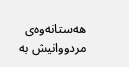هەستانەوەی مردووانیش بە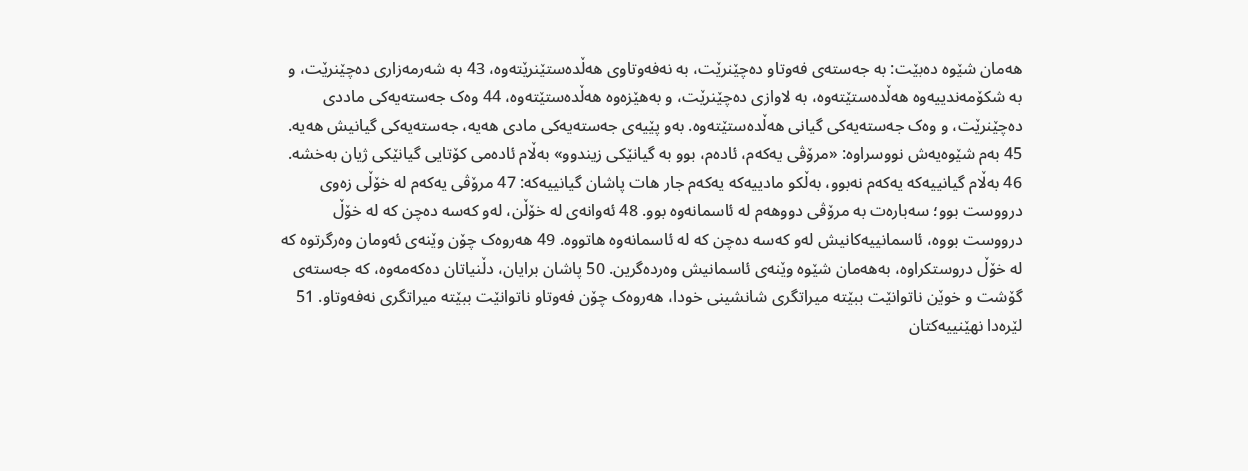هەمان شێوە دەبێت: بە جەستەی فەوتاو دەچێنرێت، بە نەفەوتاوی هەڵدەستێنرێتەوە، 43 بە شەرمەزاری دەچێنرێت، و بە شکۆمەندییەوە هەڵدەستێتەوە، بە لاوازی دەچێنرێت، و بەهێزەوە هەڵدەستێتەوە، 44 وەک جەستەیەکی ماددی دەچێنرێت، و وەک جەستەیەکی گیانی هەڵدەستێتەوە. بەو پێیەی جەستەیەکی مادی هەیە، جەستەیەکی گیانیش هەیە. 45 بەم شێوەیەش نووسراوە: «مرۆڤی یەکەم، ئادەم، بوو بە گیانێکی زیندوو» بەڵام ئادەمی کۆتایی گیانێکی ژیان بەخشە. 46 بەڵام گیانییەکە یەکەم نەبوو، بەڵکو مادییەکە یەکەم جار هات پاشان گیانییەکە: 47 مرۆڤی یەکەم لە خۆڵی زەوی درووست بوو؛ سەبارەت بە مرۆڤی دووهەم لە ئاسمانەوە بوو. 48 ئەوانەی لە خۆڵن، لەو کەسە دەچن کە لە خۆڵ درووست بووە، ئاسمانییەکانیش لەو کەسە دەچن کە لە ئاسمانەوە هاتووە. 49 هەروەک چۆن وێنەی ئەومان وەرگرتوە کە لە خۆڵ دروستکراوە، بەهەمان شێوە وێنەی ئاسمانیش وەردەگرین. 50 پاشان برایان، دڵنیاتان دەکەمەوە، کە جەستەی گۆشت و خوێن ناتوانێت ببێتە میراتگری شانشینی خودا، هەروەک چۆن فەوتاو ناتوانێت ببێتە میراتگری نەفەوتاو. 51 لێرەدا نهێنییەکتان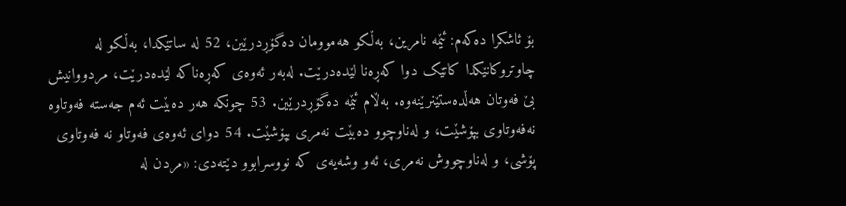بۆ ئاشکرا دەکەم: ئێمە نامرین، بەڵکو هەموومان دەگۆڕدرێین، 52 لە ساتێکدا، بەڵکو لە چاوتروکانێکدا کاتێک دوا کەڕەنا لێدەدرێت. لەبەر ئەوەی کەڕەناکە لێدەدرێت، مردووانیش بێ فەوتان هەڵدەستێنرێنەوە. بەڵام ئێمە دەگۆڕدرێین. 53 چونکە هەر دەبێت ئەم جەستە فەوتاوە نەفەوتاوی بپۆشێت، و لەناوچوو دەبێت نەمری بپۆشێت. 54 دوای ئەوەی فەوتاو نە فەوتاوی پۆشی، و لەناوچووش نەمری، ئەو وشەیەی کە نووسرابوو دێتەدی: «مردن لە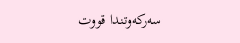سەرکەوتندا قووت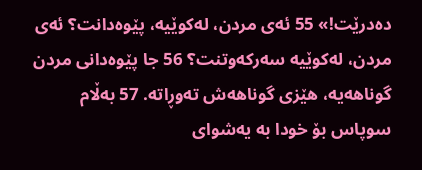دەدرێت!» 55 ئەی مردن، لەکوێیە، پێوەدانت؟ ئەی مردن، لەکوێیە سەرکەوتنت؟ 56 جا پێوەدانی مردن گوناهەیە، هێزی گوناهەش تەوڕاتە. 57 بەڵام سوپاس بۆ خودا بە یەشوای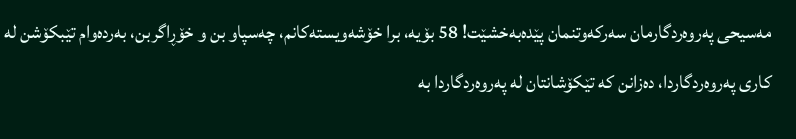مەسیحی پەروەردگارمان سەرکەوتنمان پێدەبەخشێت! 58 بۆیە، برا خۆشەویستەکانم، چەسپاو بن و خۆڕاگربن، بەردەوام تێبکۆشن لە کاری پەروەردگاردا، دەزانن کە تێکۆشانتان لە پەروەردگاردا بە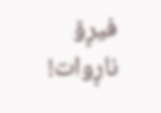فیڕۆ ناڕوات!